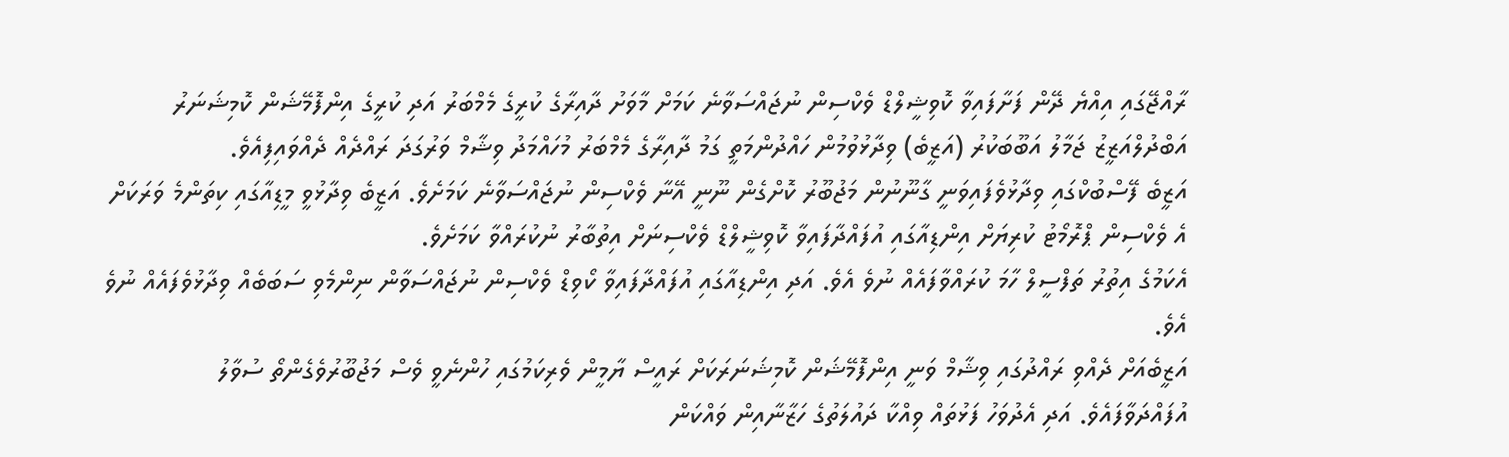ރާއްޖޭގައި އިއްޔެ ދޭން ފަށާފައިވާ ކޮވިޝީލްޑް ވެކްސިން ނުޖައްސަވާނެ ކަމަށް މާވަށު ދާއިރާގެ ކުރީގެ މެމްބަރު އަދި ކުރީގެ އިންފޮމޭޝަން ކޮމިޝަނަރު އަބްދުލްއަޒީޒު ޖަމާލު އަބޫބަކުރު (އަޒީބެ) ވިދާޅުވުމުން ހައްދުންމަތީ ގަމު ދާއިރާގެ މެމްބަރު މުހައްމަދު ވިޝާމް ވަރުގަދަ ރައްދެއް ދެއްވައިފިއެވެ.
އަޒީބެ ފޭސްބުކްގައި ވިދާޅުވެފައިވަނީ ގާނޫނުން މަޖުބޫރު ކޮށްގެން ނޫނީ އޭނާ ވެކްސިން ނުޖައްސަވާނެ ކަމަށެވެ. އަޒީބެ ވިދާޅުވީ މީޑިއާގައި ކިތަންމެ ވަރަކަށް އެ ވެކްސިން ޕްރޮމޯޓު ކުރިޔަށް އިންޑިއާގައި އުފައްދާފައިވާ ކޮވިޝީލްޑް ވެކްސިނަށް އިތުބާރު ނުކުރައްވާ ކަމަށެވެ.
އެކަމުގެ އިތުރު ތަފްސީލް ހާމަ ކުރައްވާފައެއް ނުވެ އެވެ. އަދި އިންޑިއާގައި އުފައްދާފައިވާ ކޯވިޑް ވެކްސިން ނުޖައްސަވާން ނިންމެވި ސަބަބެއް ވިދާޅުވެފައެއް ނުވެ އެވެ.
އަޒީބެއަށް ދެއްވި ރައްދުގައި ވިޝާމް ވަނީ އިންފޮމޭޝަން ކޮމިޝަނަރަކަށް ރައީސް ޔާމީން ވެރިކަމުގައި ހުންނެވީ ވެސް މަޖުބޫރުވެގެންތޯ ސުވާލު އުފައްދަވާފައެވެ. އަދި އެދުވަހު ފަޅުތައް ވިއްކާ ދައުލަތުގެ ހަޒާނާއިން ވައްކަން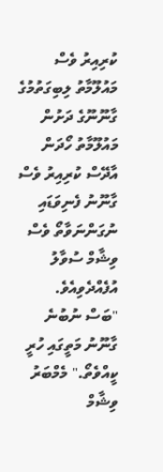ކުރިއިރު ވެސް މައުލޫމާތު ލިބިގަތުމުގެ ގާނޫނޫގެ ދަށުން މައުލޫމާތު ހޯދަން އާދޭސް ކުރިއިރު ވެސް ގާނޫނު ފެނިވަޑައި ނުގަންނަވާތޯ ވެސް ވިޝާމް ސުވާލު އުފެއްދެވިއެވެ.
"ބަސް ނުބުނެ ގާނޫނު މަތީގައި ހުރީ ކީއްވެތޯ." މެމްބަރު ވިޝާމް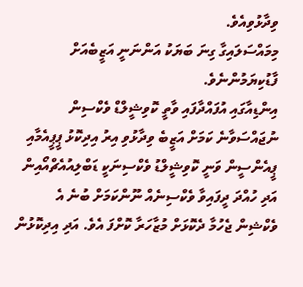ވިދާޅުވިއެވެ.
މިމައްސަލައިގާ ގިނަ ބަޔަކު އަންނަނީ އަޒީބެއަށް ފާޑުކިޔަމުންނެވެ.
އިންޑިއާގައި އުފައްދާފައި ވާތީ ކޮވިޝީލްޑް ވެކްސިން ނުޖައްސަވާނެ ކަމަށް އަޒީބެ ވިދާޅުވި އިރު އިދިކޮޅު ޕީޕީއެމާއި ޕީއެންސީން ވަނީ ކޮވިޝީލްޑު ވެކްސިނަކީ ޑަބްލިއުއެޗްއޯއިން އަދި ހުއްދަ ދީފައިވާ ވެކްސިނެއް ނޫންކަމަށް ބުނެ އެ ވެކްޝިން ޖެހުމާ ދެކޮޅަށް މުޒާހަރާ ކޮށްފަ އެވެ. އަދި އިދިކޮޅުން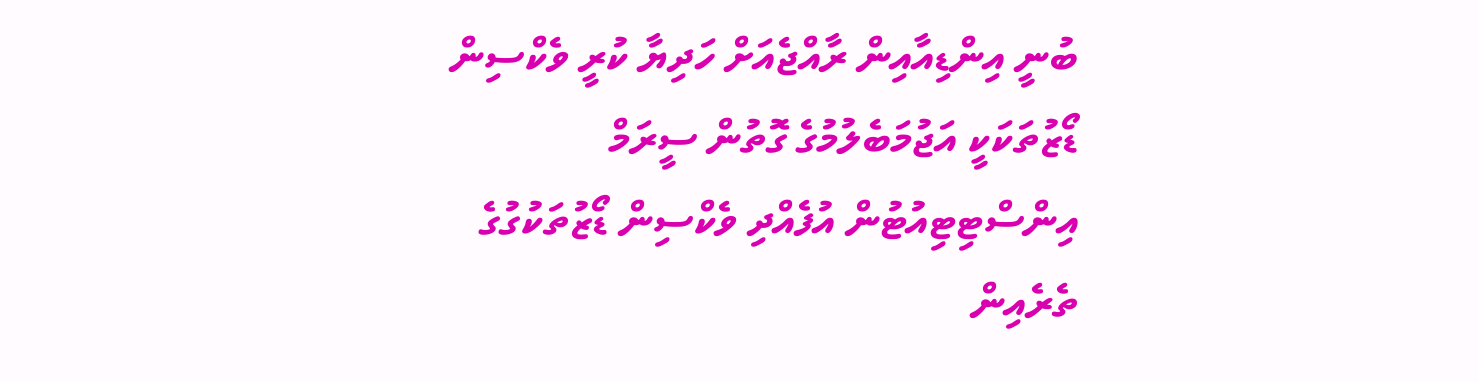ބުނީ އިންޑިއާއިން ރާއްޖެއަށް ހަދިޔާ ކުރީ ވެކްސިން ޑޯޒުތަކަކީ އަޖުމަބެލުމުގެ ގޮތުން ސީރަމް އިންސްޓިޓިއުޓުން އުފެއްދި ވެކްސިން ޑޯޒުތަކުގުގެ ތެރެއިން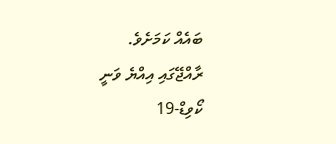ބައެއް ކަމަށެވެ.
ރާއްޖޭގައި އިއްޔެ ވަނީ ކޯވިޑް-19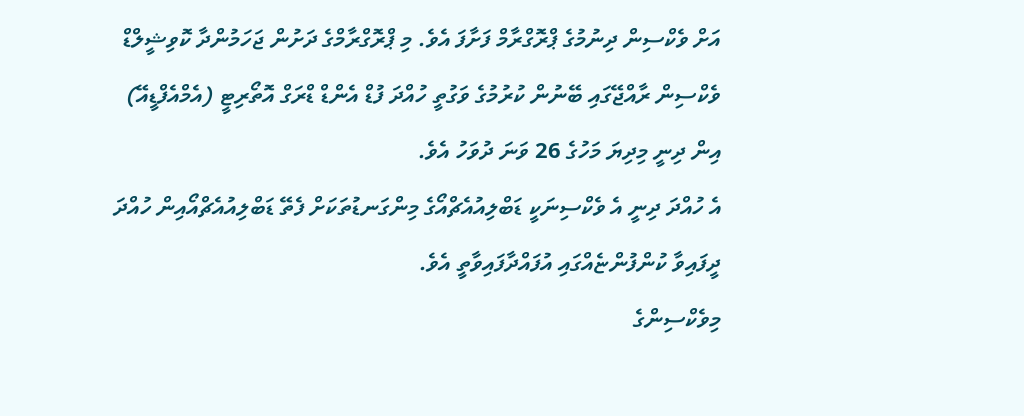އަށް ވެކްސިން ދިނުމުގެ ޕްރޮގްރާމް ފަށާފަ އެވެ. މި ޕްރޮގްރާމްގެ ދަށުން ޖަހަމުންދާ ކޮވިޝީލްޑް ވެކްސިން ރާއްޖޭގައި ބޭނުން ކުރުމުގެ ވަގުތީ ހުއްދަ ފުޑް އެންޑް ޑްރަގް އޮތޯރިޓީ (އެމްއެފްޑީއޭ) އިން ދިނީ މިދިޔަ މަހުގެ 26 ވަނަ ދުވަހު އެވެ.
އެ ހުއްދަ ދިނީ އެ ވެކްސިނަކީ ޑަބްލިއުއެޗްއޯގެ މިންގަނޑުތަކަށް ފެތޭ ޑަބްލިއުއެޗްއޯއިން ހުއްދަ ދީފައިވާ ކުންފުންޏެއްގައި އުފައްދާފައިވާތީ އެވެ.
މިވެކްސިންގެ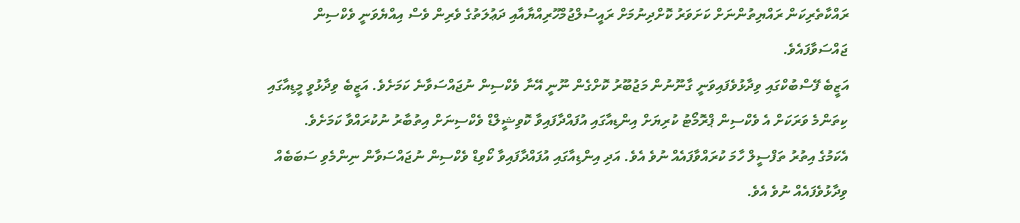ރައްކާތެރިކަން ރައްޔިތުންނަށް ކަށަވަރު ކޮށްދިނުމަށް ރައީސުލްޖުމްހޫރިއްޔާއާއި ދަޢުލަތުގެ ވެރިން ވެސް އިއްޔެވަނީ ވެކްސިން ޖައްސަވާފައެވެ.
އަޒީބެ ފޭސްބުކްގައި ވިދާޅުވެފައިވަނީ ގާނޫނުން މަޖުބޫރު ކޮށްގެން ނޫނީ އޭނާ ވެކްސިން ނުޖައްސަވާނެ ކަމަށެވެ. އަޒީބެ ވިދާޅުވީ މީޑިއާގައި ކިތަންމެ ވަރަކަށް އެ ވެކްސިން ޕްރޮމޯޓު ކުރިޔަށް އިންޑިއާގައި އުފައްދާފައިވާ ކޮވިޝީލްޑް ވެކްސިނަށް އިތުބާރު ނުކުރައްވާ ކަމަށެވެ.
އެކަމުގެ އިތުރު ތަފްސީލް ހާމަ ކުރައްވާފައެއް ނުވެ އެވެ. އަދި އިންޑިއާގައި އުފައްދާފައިވާ ކޯވިޑް ވެކްސިން ނުޖައްސަވާން ނިންމެވި ސަބަބެއް ވިދާޅުވެފައެއް ނުވެ އެވެ.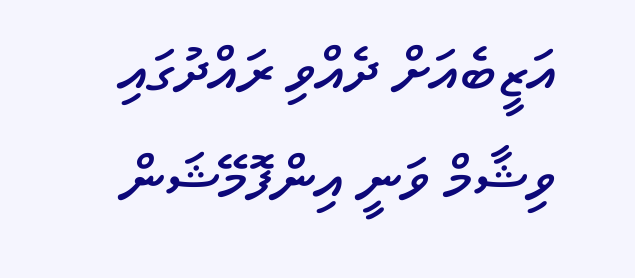އަޒީބެއަށް ދެއްވި ރައްދުގައި ވިޝާމް ވަނީ އިންފޮމޭޝަން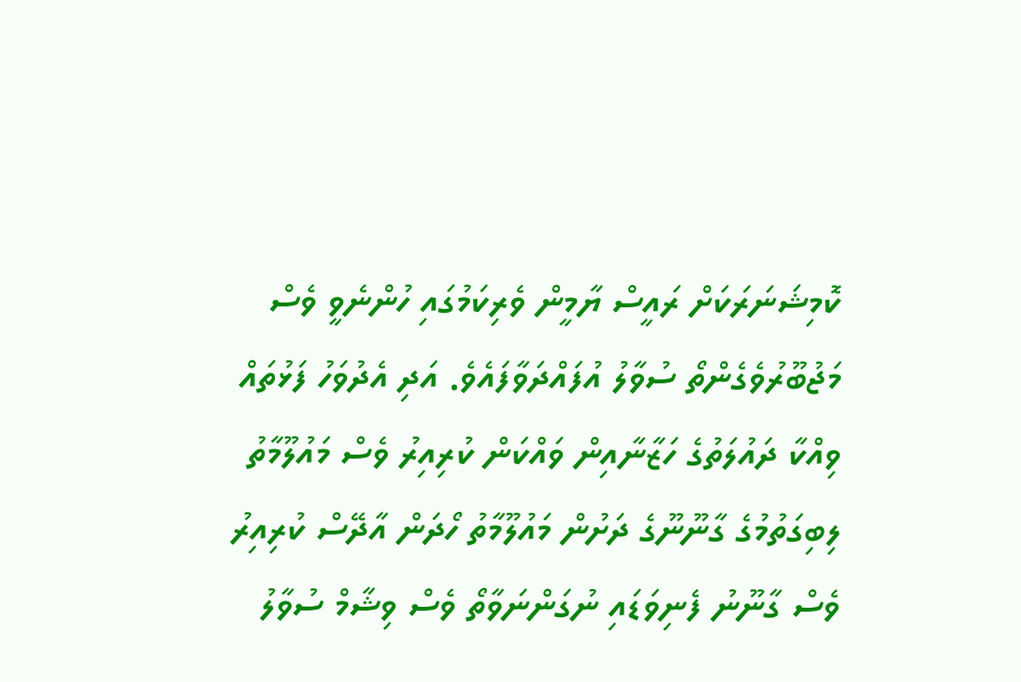ކޮމިޝަނަރަކަށް ރައީސް ޔާމީން ވެރިކަމުގައި ހުންނެވީ ވެސް މަޖުބޫރުވެގެންތޯ ސުވާލު އުފައްދަވާފައެވެ. އަދި އެދުވަހު ފަޅުތައް ވިއްކާ ދައުލަތުގެ ހަޒާނާއިން ވައްކަން ކުރިއިރު ވެސް މައުލޫމާތު ލިބިގަތުމުގެ ގާނޫނޫގެ ދަށުން މައުލޫމާތު ހޯދަން އާދޭސް ކުރިއިރު ވެސް ގާނޫނު ފެނިވަޑައި ނުގަންނަވާތޯ ވެސް ވިޝާމް ސުވާލު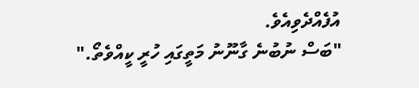އުފެއްދެވިއެވެ.
"ބަސް ނުބުނެ ގާނޫނު މަތީގައި ހުރީ ކީއްވެތޯ."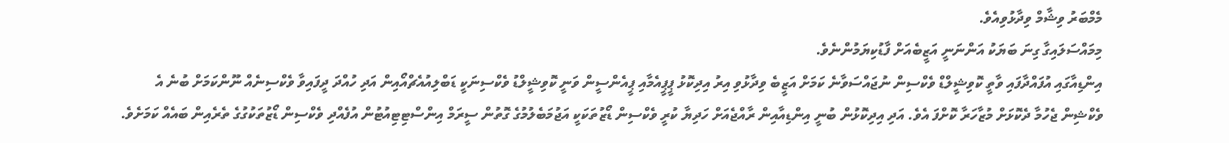މެމްބަރު ވިޝާމް ވިދާޅުވިއެވެ.
މިމައްސަލައިގާ ގިނަ ބަޔަކު އަންނަނީ އަޒީބެއަށް ފާޑުކިޔަމުންނެވެ.
އިންޑިއާގައި އުފައްދާފައި ވާތީ ކޮވިޝީލްޑް ވެކްސިން ނުޖައްސަވާނެ ކަމަށް އަޒީބެ ވިދާޅުވި އިރު އިދިކޮޅު ޕީޕީއެމާއި ޕީއެންސީން ވަނީ ކޮވިޝީލްޑު ވެކްސިނަކީ ޑަބްލިއުއެޗްއޯއިން އަދި ހުއްދަ ދީފައިވާ ވެކްސިނެއް ނޫންކަމަށް ބުނެ އެ ވެކްޝިން ޖެހުމާ ދެކޮޅަށް މުޒާހަރާ ކޮށްފަ އެވެ. އަދި އިދިކޮޅުން ބުނީ އިންޑިއާއިން ރާއްޖެއަށް ހަދިޔާ ކުރީ ވެކްސިން ޑޯޒުތަކަކީ އަޖުމަބެލުމުގެ ގޮތުން ސީރަމް އިންސްޓިޓިއުޓުން އުފެއްދި ވެކްސިން ޑޯޒުތަކުގުގެ ތެރެއިން ބައެއް ކަމަށެވެ.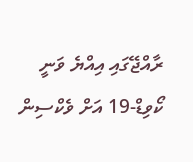ރާއްޖޭގައި އިއްޔެ ވަނީ ކޯވިޑް-19 އަށް ވެކްސިން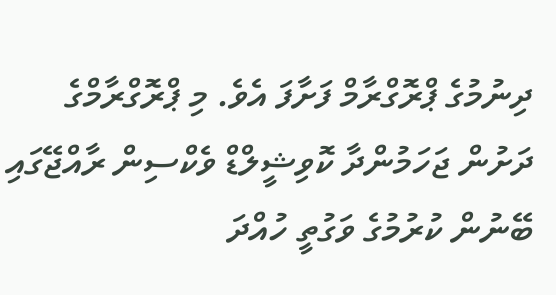ދިނުމުގެ ޕްރޮގްރާމް ފަށާފަ އެވެ. މި ޕްރޮގްރާމްގެ ދަށުން ޖަހަމުންދާ ކޮވިޝީލްޑް ވެކްސިން ރާއްޖޭގައި ބޭނުން ކުރުމުގެ ވަގުތީ ހުއްދަ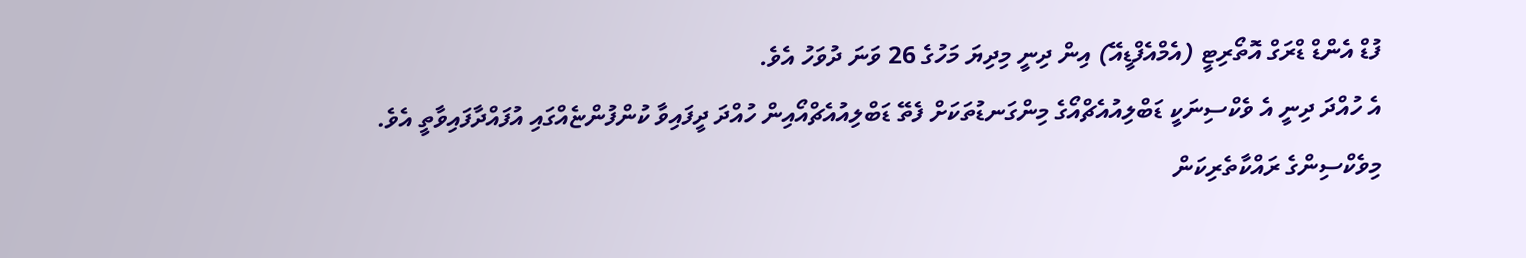ފުޑް އެންޑް ޑްރަގް އޮތޯރިޓީ (އެމްއެފްޑީއޭ) އިން ދިނީ މިދިޔަ މަހުގެ 26 ވަނަ ދުވަހު އެވެ.
އެ ހުއްދަ ދިނީ އެ ވެކްސިނަކީ ޑަބްލިއުއެޗްއޯގެ މިންގަނޑުތަކަށް ފެތޭ ޑަބްލިއުއެޗްއޯއިން ހުއްދަ ދީފައިވާ ކުންފުންޏެއްގައި އުފައްދާފައިވާތީ އެވެ.
މިވެކްސިންގެ ރައްކާތެރިކަން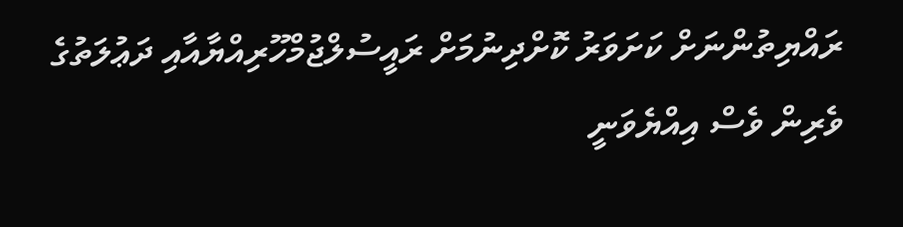ރައްޔިތުންނަށް ކަށަވަރު ކޮށްދިނުމަށް ރައީސުލްޖުމްހޫރިއްޔާއާއި ދަޢުލަތުގެ ވެރިން ވެސް އިއްޔެވަނީ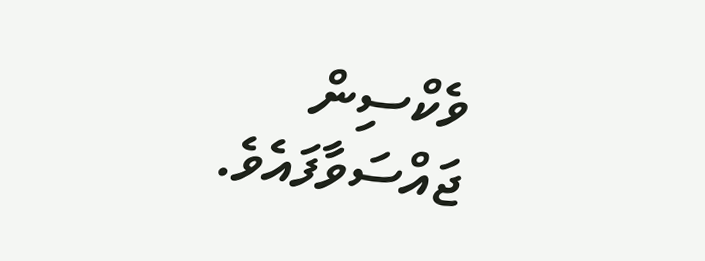ވެކްސިން ޖައްސަވާފައެވެ.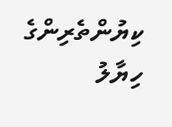ކިޔުންތެރިންގެ ހިޔާލު